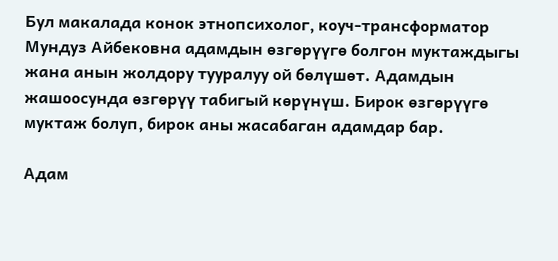Бул макалада конок этнопсихолог, коуч-трансформатор Мундуз Айбековна адамдын өзгөрүүгө болгон муктаждыгы жана анын жолдору тууралуу ой бөлүшөт. Адамдын жашоосунда өзгөрүү табигый көрүнүш. Бирок өзгөрүүгө муктаж болуп, бирок аны жасабаган адамдар бар.

Адам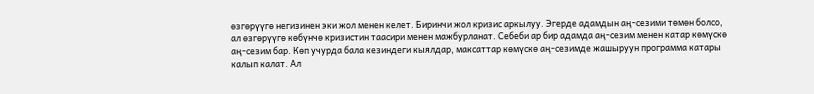өзгөрүүгө негизинен эки жол менен келет. Биринчи жол кризис аркылуу. Эгерде адамдын аң-сезими төмөн болсо, ал өзгөрүүгө көбүнчө кризистин таасири менен мажбурланат. Себеби ар бир адамда аң-сезим менен катар көмүскө аң-сезим бар. Көп учурда бала кезиндеги кыялдар, максаттар көмүскө аң-сезимде жашыруун программа катары калып калат. Ал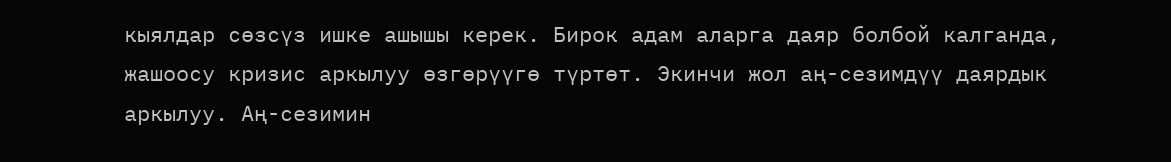кыялдар сөзсүз ишке ашышы керек. Бирок адам аларга даяр болбой калганда, жашоосу кризис аркылуу өзгөрүүгө түртөт. Экинчи жол аң-сезимдүү даярдык аркылуу. Аң-сезимин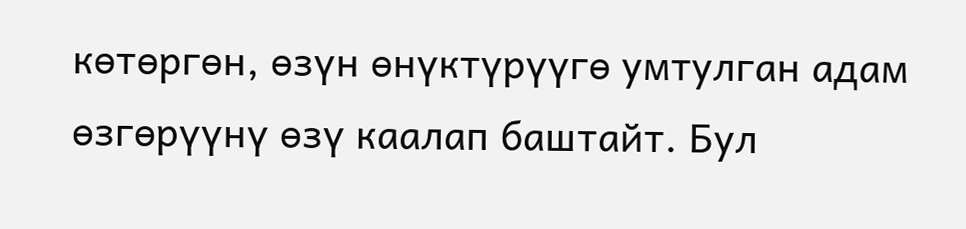көтөргөн, өзүн өнүктүрүүгө умтулган адам өзгөрүүнү өзү каалап баштайт. Бул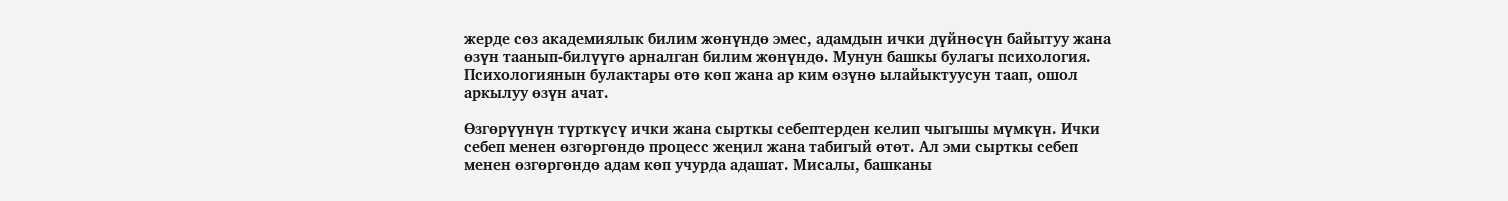жерде сөз академиялык билим жөнүндө эмес, адамдын ички дүйнөсүн байытуу жана өзүн таанып-билүүгө арналган билим жөнүндө. Мунун башкы булагы психология. Психологиянын булактары өтө көп жана ар ким өзүнө ылайыктуусун таап, ошол аркылуу өзүн ачат.

Өзгөрүүнүн түрткүсү ички жана сырткы себептерден келип чыгышы мүмкүн. Ички себеп менен өзгөргөндө процесс жеңил жана табигый өтөт. Ал эми сырткы себеп менен өзгөргөндө адам көп учурда адашат. Мисалы, башканы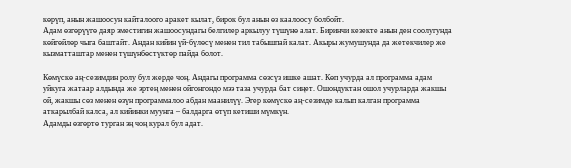көрүп, анын жашоосун кайталоого аракет кылат, бирок бул анын өз каалоосу болбойт.
Адам өзгөрүүгө даяр эместигин жашоосундагы белгилер аркылуу түшүнө алат. Биринчи кезекте анын ден соолугунда көйгөйлөр чыга баштайт. Андан кийин үй-бүлөсү менен тил табышпай калат. Акыры жумушунда да жетекчилер же кызматташтар менен түшүнбөстүктөр пайда болот.

Көмүскө аң-сезимдин ролу бул жерде чоң. Андагы программа сөзсүз ишке ашат. Көп учурда ал программа адам уйкуга жатаар алдында же эртең менен ойгонгондо мээ таза учурда бат сиңет. Ошондуктан ошол учурларда жакшы ой, жакшы сөз менен өзүн программалоо абдан маанилүү. Эгер көмүскө аң-сезимде калып калган программа аткарылбай калса, ал кийинки муунга – балдарга өтүп кетиши мүмкүн.
Адамды өзгөртө турган эң чоң курал бул адат.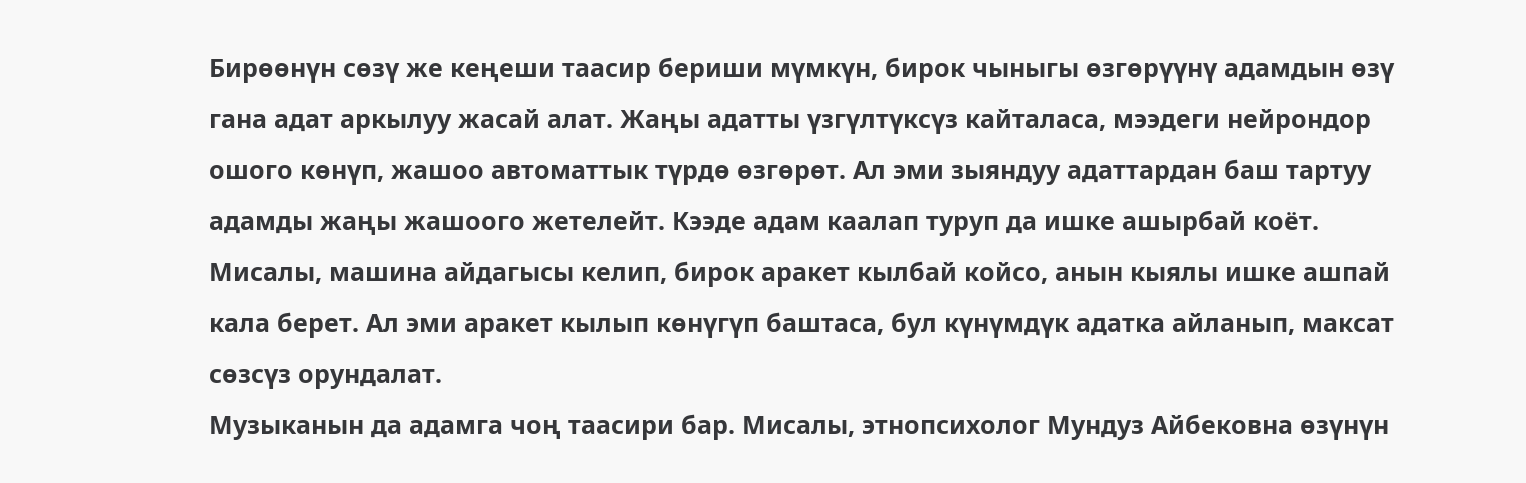Бирөөнүн сөзү же кеңеши таасир бериши мүмкүн, бирок чыныгы өзгөрүүнү адамдын өзү гана адат аркылуу жасай алат. Жаңы адатты үзгүлтүксүз кайталаса, мээдеги нейрондор ошого көнүп, жашоо автоматтык түрдө өзгөрөт. Ал эми зыяндуу адаттардан баш тартуу адамды жаңы жашоого жетелейт. Кээде адам каалап туруп да ишке ашырбай коёт. Мисалы, машина айдагысы келип, бирок аракет кылбай койсо, анын кыялы ишке ашпай кала берет. Ал эми аракет кылып көнүгүп баштаса, бул күнүмдүк адатка айланып, максат сөзсүз орундалат.
Музыканын да адамга чоң таасири бар. Мисалы, этнопсихолог Мундуз Айбековна өзүнүн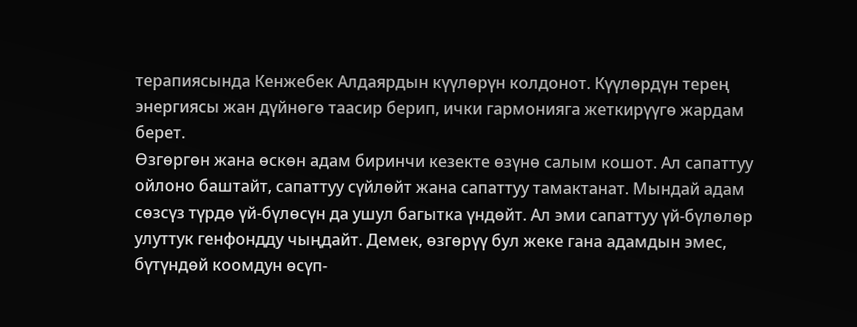терапиясында Кенжебек Алдаярдын күүлөрүн колдонот. Күүлөрдүн терең энергиясы жан дүйнөгө таасир берип, ички гармонияга жеткирүүгө жардам берет.
Өзгөргөн жана өскөн адам биринчи кезекте өзүнө салым кошот. Ал сапаттуу ойлоно баштайт, сапаттуу сүйлөйт жана сапаттуу тамактанат. Мындай адам сөзсүз түрдө үй-бүлөсүн да ушул багытка үндөйт. Ал эми сапаттуу үй-бүлөлөр улуттук генфондду чыңдайт. Демек, өзгөрүү бул жеке гана адамдын эмес, бүтүндөй коомдун өсүп-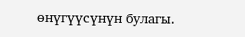өнүгүүсүнүн булагы.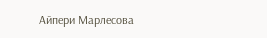Айпери Марлесова